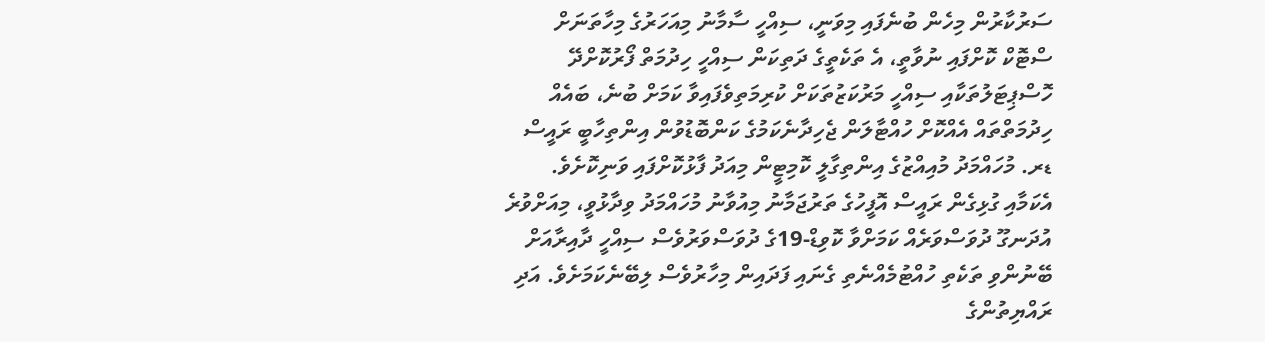ސަރުކާރުން މިހެން ބުނެފައި މިވަނީ، ސިއްހީ ސާމާނު މިއަހަރުގެ މިހާތަނަށް ސްޓޮކް ކޮށްފައި ނުވާތީ، އެ ތަކެތީގެ ދަތިކަން ސިއްހީ ހިދުމަތް ފޯރުކޮށްދޭ ހޮސްޕިޓަލުތަކާއި ސިއްހީ މަރުކަޒުތަކަށް ކުރިމަތިވެފައިވާ ކަމަށް ބުނެ، ބައެއް ހިދުމަތްތައް އެއްކޮށް ހުއްޓާލަން ޖެހިދާނެކަމުގެ ކަންބޮޑުވުން އިންތިހާބީ ރައީސް ޑރ. މުހައްމަދު މުއިއްޒުގެ އިންތިގާލީ ކޮމިޓީން މިއަދު ފާޅުކޮށްފައި ވަނިކޮށެވެ.
އެކަމާއި ގުޅިގެން ރައީސް އޮފީހުގެ ތަރުޖަމާނު މިއުވާނު މުހައްމަދު ވިދާޅުވީ، މިއަށްވުރެ އުދަނގޫ ދުވަސްވަރެއް ކަމަށްވާ ކޮވިޑް-19ގެ ދުވަސްވަރުވެސް ސިއްހީ ދާއިރާއަށް ބޭނުންވި ތަކެތި ހުއްޓުމެއްނެތި ގެނައި ފަދައިން މިހާރުވެސް ލިބޭނެކަމަށެވެ. އަދި ރައްޔިތުންގެ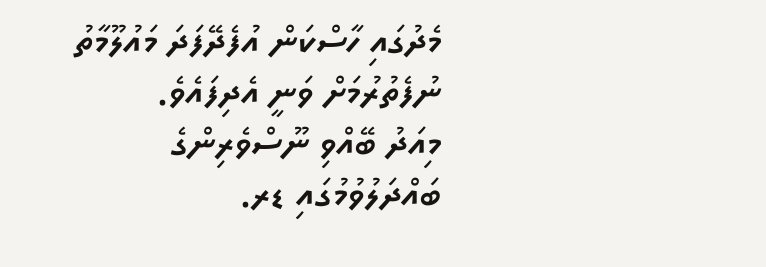މެދުގައި ހާސްކަން އުފެދޭފަދަ މައުލޫމާތު ނުފެތުރުމަށް ވަނީ އެދިފައެވެ.
މިއަދު ބޭއްވި ނޫސްވެރިންގެ ބައްދަލުވުމުގައި ޑރ.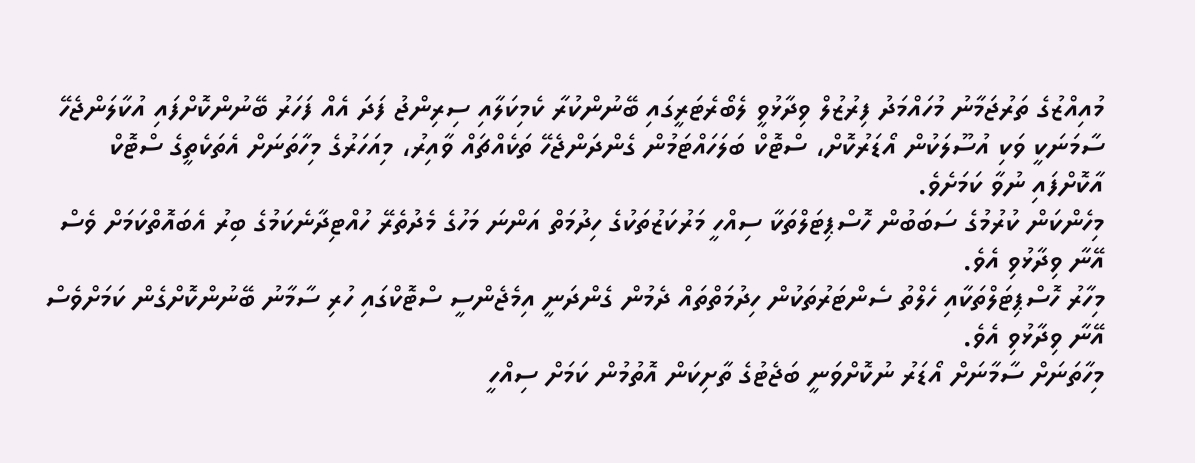މުއިއްޒުގެ ތަރުޖަމާނު މުހައްމަދު ފިރުޒުލް ވިދާޅުވީ ލެބޯރެޓަރީގައި ބޭނުންކުރާ ކެމިކަލާއި ސިރިންޖު ފަދަ އެއް ފަހަރު ބޭނުންކޮށްފައި އުކާލަންޖެހޭ ސާމަނަކީ ވަކި އުސޫލަކުން އޯޑަރުކޮށް، ސްޓޮކް ބަލަހައްޓަމުން ގެންދަންޖެހޭ ތަކެއްޗައް ވާއިރު، މިއަހަރުގެ މިހާތަނަށް އެތަކެތީގެ ސްޓޮކް އާކޮށްފައި ނުވާ ކަމަށެވެ.
މިހެންކަން ކުރުމުގެ ސަބަބުން ހޮސްޕިޓަލްތަކާ ސިއްހީ މަރުކަޒުތަކުގެ ހިދުމަތް އަންނަ މަހުގެ މެދުތެރޭ ހުއްޓިދާނެކަމުގެ ބިރު އެބައޮތްކަމަށް ވެސް އޭނާ ވިދާޅުވި އެވެ.
މިހާރު ހޮސްޕިޓަލްތަކާއި ހެލްތު ސެންޓަރުތަކުން ހިދުމަތްތައް ދެމުން ގެންދަނީ އިމެޖެންސީ ސްޓޮކްގައި ހުރި ސާމާނު ބޭނުންކޮށްގެން ކަމަށްވެސް އޭނާ ވިދާޅުވި އެވެ.
މިހާތަނަށް ސާމާނަށް އޯޑަރު ނުކޮށްވަނީ ބަޖެޓުގެ ތާށިކަން އޮތުމުން ކަމަށް ސިއްހީ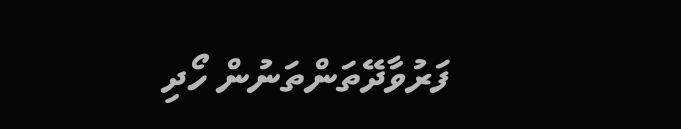ފަރުވާދޭތަންތަނުން ހޯދި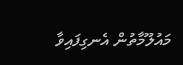މައުލޫމާތުން އެނގިފައިވާ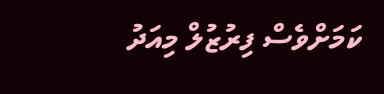ކަމަށްވެސް ފިރުޒުލް މިއަދު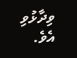ވިދާޅުވި އެވެ.